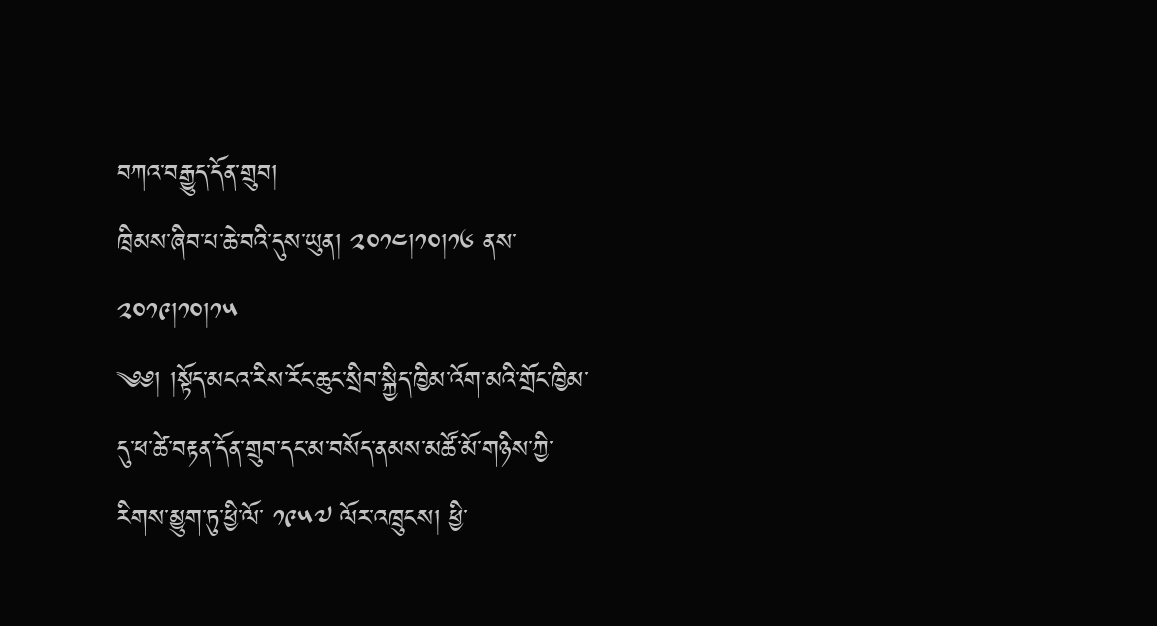བཀའ་བརྒྱུད་དོན་གྲུབ།
ཁྲིམས་ཞིབ་པ་ཆེ་བའི་དུས་ཡུན། ༢༠༡༤།༡༠།༡༦ ནས་ ༢༠༡༩།༡༠།༡༥
༄༅། །སྟོད་མངའ་རིས་རོང་ཆུང་སྲིབ་སྐྱིད་ཁྱིམ་འོག་མའི་གྲོང་ཁྱིམ་དུ་ཕ་ཚེ་བརྟན་དོན་གྲུབ་དང་མ་བསོད་ནམས་མཚོ་མོ་གཉིས་ཀྱི་རིགས་མྱུག་ཏུ་ཕྱི་ལོ་ ༡༩༥༧ ལོར་འཁྲུངས། ཕྱི་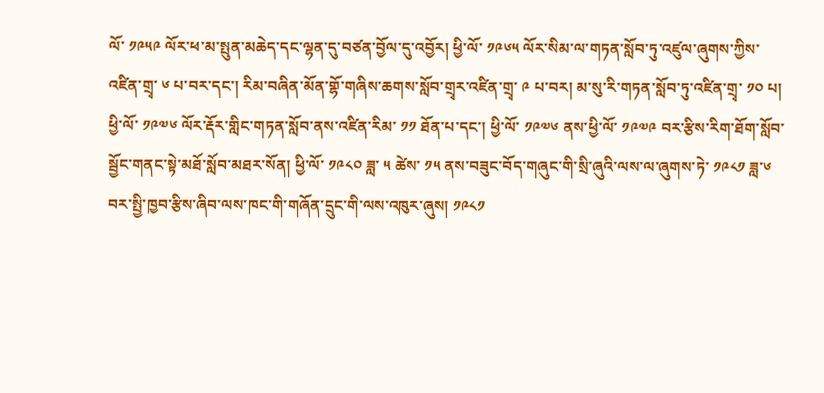ལོ་ ༡༩༥༩ ལོར་ཕ་མ་སྤུན་མཆེད་དང་ལྷན་དུ་བཙན་བྱོལ་དུ་འབྱོར། ཕྱི་ལོ་ ༡༩༦༥ ལོར་སིམ་ལ་གཏན་སློབ་ཏུ་འཛུལ་ཞུགས་ཀྱིས་འཛིན་གྲྭ་ ༦ པ་བར་དང་། རིམ་བཞིན་མོན་གྷོ་གཞིས་ཆགས་སློབ་གྲྭར་འཛིན་གྲྭ་ ༩ པ་བར། མ་སུ་རི་གཏན་སློབ་ཏུ་འཛིན་གྲྭ་ ༡༠ པ། ཕྱི་ལོ་ ༡༩༧༦ ལོར་རྡོར་གླིང་གཏན་སློབ་ནས་འཛིན་རིམ་ ༡༡ ཐོན་པ་དང་། ཕྱི་ལོ་ ༡༩༧༦ ནས་ཕྱི་ལོ་ ༡༩༧༩ བར་རྩིས་རིག་ཐོག་སློབ་སྦྱོང་གནང་སྟེ་མཐོ་སློབ་མཐར་སོན། ཕྱི་ལོ་ ༡༩༨༠ ཟླ་ ༥ ཚེས་ ༡༥ ནས་བཟུང་བོད་གཞུང་གི་སྲི་ཞུའི་ལས་ལ་ཞུགས་ཏེ་ ༡༩༨༡ ཟླ་༦ བར་སྤྱི་ཁྱབ་རྩིས་ཞིབ་ལས་ཁང་གི་གཞོན་དྲུང་གི་ལས་འཁུར་ཞུས། ༡༩༨༡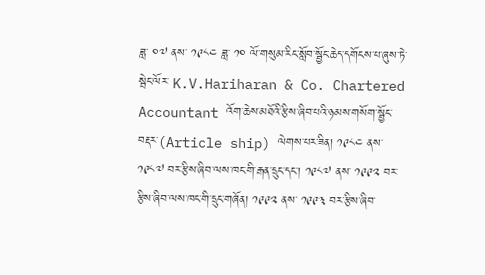ཟླ་ ༠༧ ནས་ ༡༩༨༤ ཟླ་ ༡༠ ལོ་གསུམ་རིང་སློབ་སྦྱོང་ཆེད་དགོངས་པ་ཞུས་ཏེ་སྦེང་ལོར་ K.V.Hariharan & Co. Chartered Accountant འོག་ཆེས་མཐོའི་རྩིས་ཞིབ་པའི་ཉམས་གསོག་སྦྱོང་བརྡར་(Article ship) ལེགས་པར་ཟིན། ༡༩༨༤ ནས་ ༡༩༨༧ བར་རྩིས་ཞིབ་ལས་ཁང་གི་རྒན་དྲུང་དང་། ༡༩༨༧ ནས་ ༡༩༩༢ བར་རྩིས་ཞིབ་ལས་ཁང་གི་དྲུང་གཞོན། ༡༩༩༢ ནས་ ༡༩༩༣ བར་རྩིས་ཞིབ་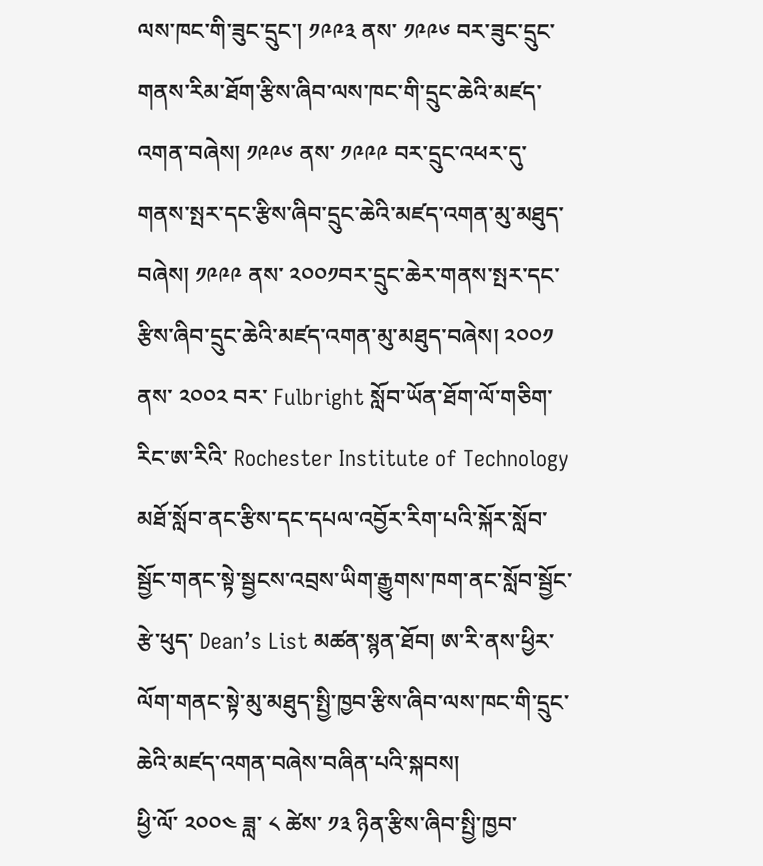ལས་ཁང་གི་ཟུང་དྲུང་། ༡༩༩༣ ནས་ ༡༩༩༦ བར་ཟུང་དྲུང་གནས་རིམ་ཐོག་རྩིས་ཞིབ་ལས་ཁང་གི་དྲུང་ཆེའི་མཛད་འགན་བཞེས། ༡༩༩༦ ནས་ ༡༩༩༩ བར་དྲུང་འཕར་དུ་གནས་སྤར་དང་རྩིས་ཞིབ་དྲུང་ཆེའི་མཛད་འགན་མུ་མཐུད་བཞེས། ༡༩༩༩ ནས་ ༢༠༠༡བར་དྲུང་ཆེར་གནས་སྤར་དང་རྩིས་ཞིབ་དྲུང་ཆེའི་མཛད་འགན་མུ་མཐུད་བཞེས། ༢༠༠༡ ནས་ ༢༠༠༢ བར་ Fulbright སློབ་ཡོན་ཐོག་ལོ་གཅིག་རིང་ཨ་རིའི་ Rochester Institute of Technology མཐོ་སློབ་ནང་རྩིས་དང་དཔལ་འབྱོར་རིག་པའི་སྐོར་སློབ་སྦྱོང་གནང་སྟེ་སྦྱངས་འབྲས་ཡིག་རྒྱུགས་ཁག་ནང་སློབ་སྦྱོང་རྩེ་ཕུད་ Dean’s List མཚན་སྙན་ཐོབ། ཨ་རི་ནས་ཕྱིར་ལོག་གནང་སྟེ་མུ་མཐུད་སྤྱི་ཁྱབ་རྩིས་ཞིབ་ལས་ཁང་གི་དྲུང་ཆེའི་མཛད་འགན་བཞེས་བཞིན་པའི་སྐབས།
ཕྱི་ལོ་ ༢༠༠༤ ཟླ་ ༨ ཚེས་ ༡༣ ཉིན་རྩིས་ཞིབ་སྤྱི་ཁྱབ་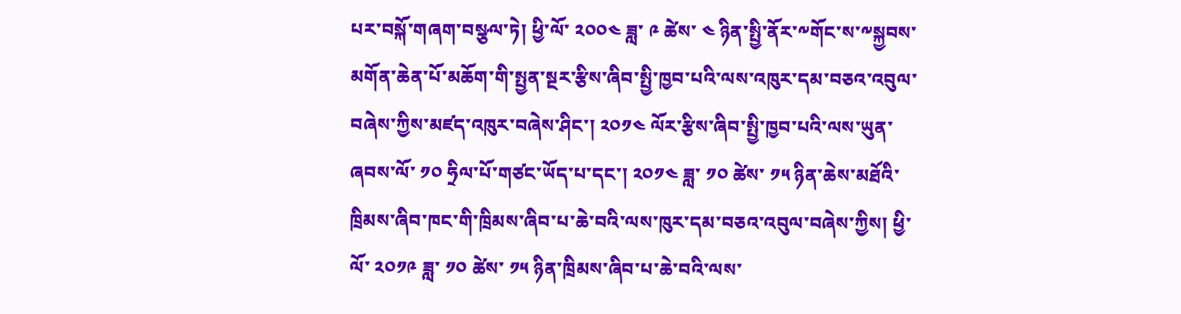པར་བསྐོ་གཞག་བསྩལ་ཏེ། ཕྱི་ལོ་ ༢༠༠༤ ཟླ་ ༩ ཚེས་ ༤ ཉིན་སྤྱི་ནོར་༸གོང་ས་༸སྐྱབས་མགོན་ཆེན་པོ་མཆོག་གི་སྤྱན་སྔར་རྩིས་ཞིབ་སྤྱི་ཁྱབ་པའི་ལས་འཁུར་དམ་བཅའ་འབུལ་བཞེས་ཀྱིས་མཛད་འཁུར་བཞེས་ཤིང་། ༢༠༡༤ ལོར་རྩིས་ཞིབ་སྤྱི་ཁྱབ་པའི་ལས་ཡུན་ཞབས་ལོ་ ༡༠ ཧྲིལ་པོ་གཙང་ཡོད་པ་དང་། ༢༠༡༤ ཟླ་ ༡༠ ཚེས་ ༡༥ ཉིན་ཆེས་མཐོའི་ཁྲིམས་ཞིབ་ཁང་གི་ཁྲིམས་ཞིབ་པ་ཆེ་བའི་ལས་ཁུར་དམ་བཅའ་འབུལ་བཞེས་ཀྱིས། ཕྱི་ལོ་ ༢༠༡༩ ཟླ་ ༡༠ ཚེས་ ༡༥ ཉིན་ཁྲིམས་ཞིབ་པ་ཆེ་བའི་ལས་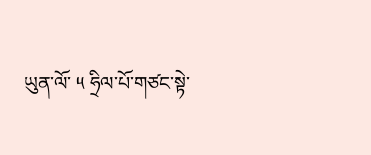ཡུན་ལོ་ ༥ ཧྲིལ་པོ་གཙང་སྟེ་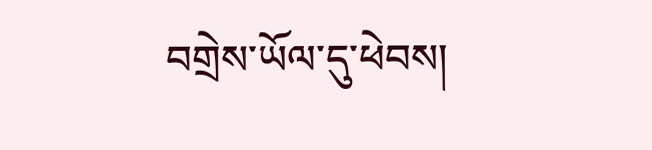བགྲེས་ཡོལ་དུ་ཕེབས།